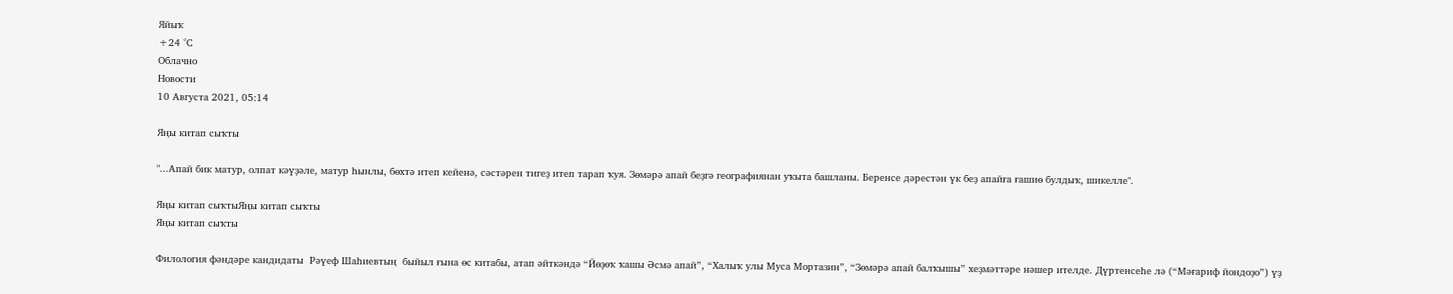Яйыҡ
+24 °С
Облачно
Новости
10 Августа 2021, 05:14

Яңы китап сыҡты

"...Апай бик матур, олпат кәүҙәле, матур һынлы, бөхтә итеп кейенә, сәстәрен тигеҙ итеп тарап ҡуя. Зөмәрә апай беҙгә географиянан уҡыта башланы. Беренсе дәрестән үк беҙ апайға ғашиө булдыҡ, шикелле".

Яңы китап сыҡтыЯңы китап сыҡты
Яңы китап сыҡты

Филология фәндәре кандидаты  Рәүеф Шаһиевтың  быйыл ғына өс китабы, атап әйткәндә “Йөҙөҡ ҡашы Әсмә апай”, “Халыҡ улы Муса Мортазин”, “Зөмәрә апай балҡышы” хеҙмәттәре нәшер ителде. Дүртенсеһе лә (“Мәғариф йондоҙо”) үҙ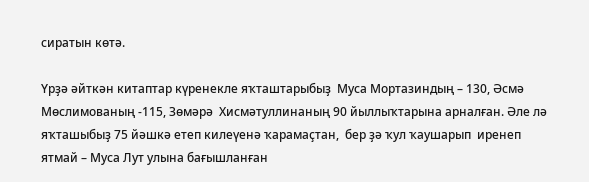сиратын көтә.

Үрҙә әйткән китаптар күренекле яҡташтарыбыҙ  Муса Мортазиндың – 130, Әсмә  Мөслимованың -115, Зөмәрә  Хисмәтуллинаның 90 йыллыҡтарына арналған. Әле лә яҡташыбыҙ 75 йәшкә етеп килеүенә ҡарамаҫтан,  бер ҙә ҡул ҡаушарып  иренеп ятмай – Муса Лут улына бағышланған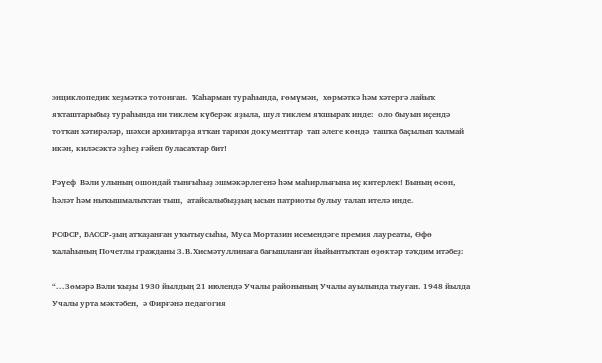энциклопедик хеҙмәткә тотонған.  Ҡаһарман тураһында, ғөмүмән,  хөрмәткә һәм хәтергә лайыҡ яҡташтарыбыҙ тураһында ни тиклем күберәк яҙыла, шул тиклем яҡшыраҡ инде:  оло быуын иҫендә тотҡан хәтирәләр, шәхси архивтарҙа ятҡан тарихи документтар  тап әлеге көндә  ташҡа баҫылып ҡалмай икән, киләсәктә эҙһеҙ ғәйеп буласаҡтар бит!

Рәүеф  Вәли улының ошондай тынғыһыҙ эшмәкәрлегенә һәм маһирлығына иҫ китерлек! Бының өсөн, һәләт һәм ныҡышмалыҡтан тыш,  атайсалыбыҙҙың ысын патриоты булыу талап ителә инде.

РСФСР, БАССР-ҙың атҡаҙанған уҡытыусыһы, Муса Мортазин исемендәге премия лауреаты, Өфө ҡалаһының Почетлы гражданы З.В.Хисмәтуллинаға бағышланған йыйынтыҡтан өҙөктәр тәҡдим итәбеҙ:

“...Зөмәрә Вәли ҡыҙы 1930 йылдың 21 июлендә Учалы районының Учалы ауылында тыуған. 1948 йылда Учалы урта мәктәбен,  ә Фирғәнә педагогия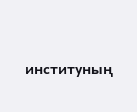институның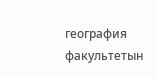география факультетын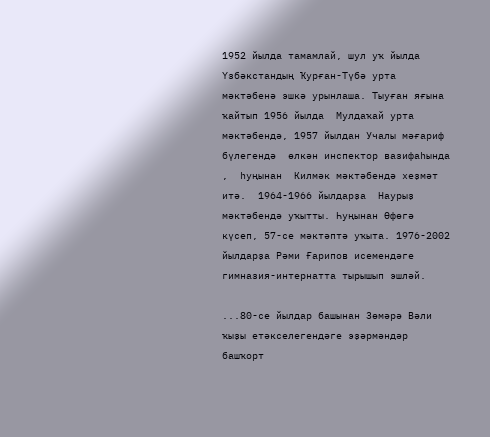1952 йылда тамамлай, шул уҡ йылда Үзбәкстандың Ҡурған-Түбә урта мәктәбенә эшкә урынлаша. Тыуған яғына ҡайтып 1956 йылда  Мулдаҡай урта мәктәбендә, 1957 йылдан Учалы мәғариф бүлегендә  өлкән инспектор вазифаһында ,  һуңынан  Килмәк мәктәбендә хеҙмәт итә.  1964-1966 йылдарҙа  Наурыҙ мәктәбендә уҡытты. Һуңынан Өфөгә күсеп, 57-се мәктәптә уҡыта. 1976-2002 йылдарҙа Рәми Ғарипов исемендәге гимназия-интернатта тырышып эшләй.

...80-се йылдар башынан Зөмәрә Вәли ҡыҙы етәкселегендәге эҙәрмәндәр башҡорт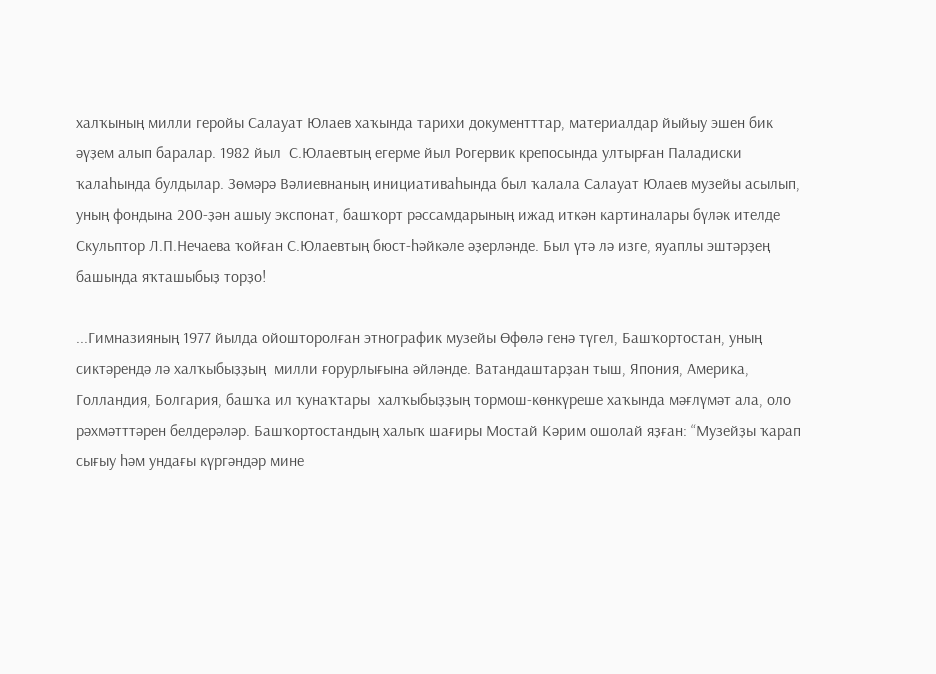халҡының милли геройы Салауат Юлаев хаҡында тарихи документттар, материалдар йыйыу эшен бик әүҙем алып баралар. 1982 йыл  С.Юлаевтың егерме йыл Рогервик крепосында ултырған Паладиски ҡалаһында булдылар. Зөмәрә Вәлиевнаның инициативаһында был ҡалала Салауат Юлаев музейы асылып, уның фондына 200-ҙән ашыу экспонат, башҡорт рәссамдарының ижад иткән картиналары бүләк ителде Скульптор Л.П.Нечаева ҡойған С.Юлаевтың бюст-һәйкәле әҙерләнде. Был үтә лә изге, яуаплы эштәрҙең башында яҡташыбыҙ торҙо!

...Гимназияның 1977 йылда ойошторолған этнографик музейы Өфөлә генә түгел, Башҡортостан, уның сиктәрендә лә халҡыбыҙҙың  милли ғорурлығына әйләнде. Ватандаштарҙан тыш, Япония, Америка, Голландия, Болгария, башҡа ил ҡунаҡтары  халҡыбыҙҙың тормош-көнкүреше хаҡында мәғлүмәт ала, оло рәхмәтттәрен белдерәләр. Башҡортостандың халыҡ шағиры Мостай Кәрим ошолай яҙған: “Музейҙы ҡарап сығыу һәм ундағы күргәндәр мине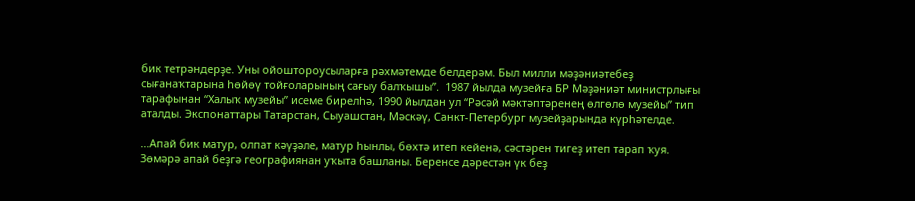бик тетрәндерҙе. Уны ойоштороусыларға рәхмәтемде белдерәм. Был милли мәҙәниәтебеҙ сығанаҡтарына һөйөү тойғоларының сағыу балҡышы”.  1987 йылда музейға БР Мәҙәниәт министрлығы тарафынан “Халыҡ музейы” исеме бирелһә, 1990 йылдан ул “Рәсәй мәктәптәренең өлгөлө музейы” тип аталды. Экспонаттары Татарстан, Сыуашстан, Мәскәү, Санкт-Петербург музейҙарында күрһәтелде.

...Апай бик матур, олпат кәүҙәле, матур һынлы, бөхтә итеп кейенә, сәстәрен тигеҙ итеп тарап ҡуя. Зөмәрә апай беҙгә географиянан уҡыта башланы. Беренсе дәрестән үк беҙ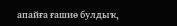апайға ғашиө булдыҡ,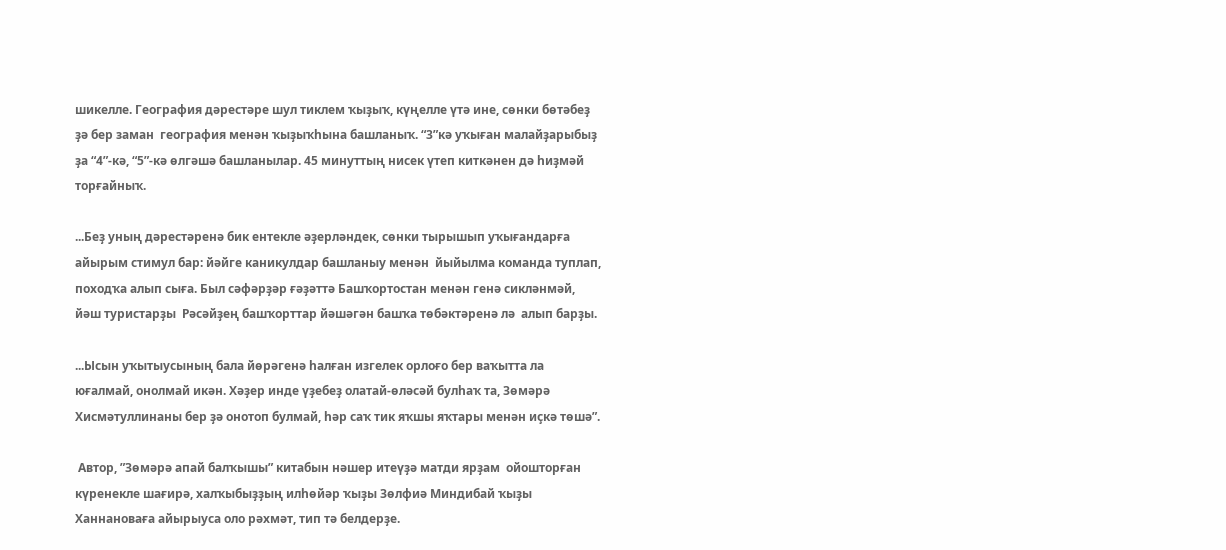шикелле. География дәрестәре шул тиклем ҡыҙыҡ, күңелле үтә ине, сөнки бөтәбеҙ ҙә бер заман  география менән ҡыҙыҡһына башланыҡ. “3”кә уҡыған малайҙарыбыҙ ҙа “4”-кә, “5”-кә өлгәшә башланылар. 45 минуттың нисек үтеп киткәнен дә һиҙмәй  торғайныҡ.

...Беҙ уның дәрестәренә бик ентекле әҙерләндек, сөнки тырышып уҡығандарға айырым стимул бар: йәйге каникулдар башланыу менән  йыйылма команда туплап, походҡа алып сыға. Был сәфәрҙәр ғәҙәттә Башҡортостан менән генә сикләнмәй, йәш туристарҙы  Рәсәйҙең башҡорттар йәшәгән башҡа төбәктәренә лә  алып барҙы.

...Ысын уҡытыусының бала йөрәгенә һалған изгелек орлоғо бер ваҡытта ла юғалмай, онолмай икән. Хәҙер инде үҙебеҙ олатай-өләсәй булһаҡ та, Зөмәрә Хисмәтуллинаны бер ҙә онотоп булмай, һәр саҡ тик яҡшы яҡтары менән иҫкә төшә”.

 Автор, ”Зөмәрә апай балҡышы” китабын нәшер итеүҙә матди ярҙам  ойошторған күренекле шағирә, халҡыбыҙҙың илһөйәр ҡыҙы Зөлфиә Миндибай ҡыҙы Ханнановаға айырыуса оло рәхмәт, тип тә белдерҙе.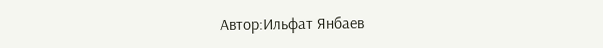Автор:Ильфат Янбаев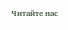Читайте нас